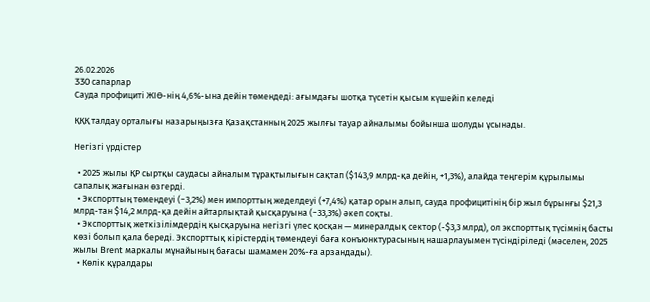26.02.2026
330 cапарлар
Сауда профициті ЖІӨ-нің 4,6%-ына дейін төмендеді: ағымдағы шотқа түсетін қысым күшейіп келеді

ҚҚҚ талдау орталығы назарыңызға Қазақстанның 2025 жылғы тауар айналымы бойынша шолуды ұсынады.

Негізгі үрдістер

  • 2025 жылы ҚР сыртқы саудасы айналым тұрақтылығын сақтап ($143,9 млрд-қа дейін, +1,3%), алайда теңгерім құрылымы сапалық жағынан өзгерді.
  • Экспорттың төмендеуі (−3,2%) мен импорттың жеделдеуі (+7,4%) қатар орын алып, сауда профицитінің бір жыл бұрынғы $21,3 млрд-тан $14,2 млрд-қа дейін айтарлықтай қысқаруына (−33,3%) әкеп соқты.
  • Экспорттық жеткізілімдердің қысқаруына негізгі үлес қосқан — минералдық сектор (-$3,3 млрд), ол экспорттық түсімнің басты көзі болып қала береді. Экспорттық кірістердің төмендеуі баға конъюнктурасының нашарлауымен түсіндіріледі (мәселен, 2025 жылы Brent маркалы мұнайының бағасы шамамен 20%-ға арзандады).
  • Көлік құралдары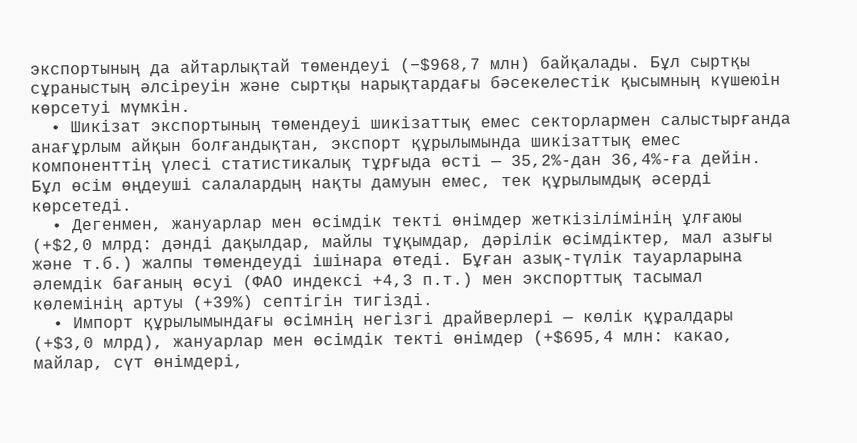экспортының да айтарлықтай төмендеуі (−$968,7 млн) байқалады. Бұл сыртқы сұраныстың әлсіреуін және сыртқы нарықтардағы бәсекелестік қысымның күшеюін көрсетуі мүмкін.
  • Шикізат экспортының төмендеуі шикізаттық емес секторлармен салыстырғанда анағұрлым айқын болғандықтан, экспорт құрылымында шикізаттық емес компоненттің үлесі статистикалық тұрғыда өсті — 35,2%-дан 36,4%-ға дейін. Бұл өсім өңдеуші салалардың нақты дамуын емес, тек құрылымдық әсерді көрсетеді.
  • Дегенмен, жануарлар мен өсімдік текті өнімдер жеткізілімінің ұлғаюы (+$2,0 млрд: дәнді дақылдар, майлы тұқымдар, дәрілік өсімдіктер, мал азығы және т.б.) жалпы төмендеуді ішінара өтеді. Бұған азық-түлік тауарларына әлемдік бағаның өсуі (ФАО индексі +4,3 п.т.) мен экспорттық тасымал көлемінің артуы (+39%) септігін тигізді.
  • Импорт құрылымындағы өсімнің негізгі драйверлері — көлік құралдары (+$3,0 млрд), жануарлар мен өсімдік текті өнімдер (+$695,4 млн: какао, майлар, сүт өнімдері,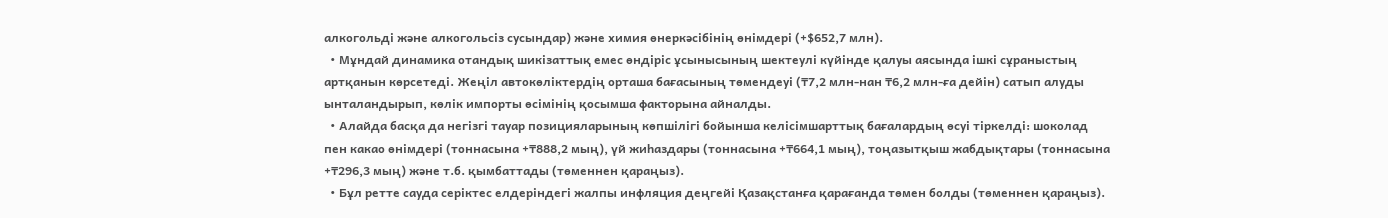алкогольді және алкогольсіз сусындар) және химия өнеркәсібінің өнімдері (+$652,7 млн).
  • Мұндай динамика отандық шикізаттық емес өндіріс ұсынысының шектеулі күйінде қалуы аясында ішкі сұраныстың артқанын көрсетеді. Жеңіл автокөліктердің орташа бағасының төмендеуі (₸7,2 млн-нан ₸6,2 млн-ға дейін) сатып алуды ынталандырып, көлік импорты өсімінің қосымша факторына айналды.
  • Алайда басқа да негізгі тауар позицияларының көпшілігі бойынша келісімшарттық бағалардың өсуі тіркелді: шоколад пен какао өнімдері (тоннасына +₸888,2 мың), үй жиһаздары (тоннасына +₸664,1 мың), тоңазытқыш жабдықтары (тоннасына +₸296,3 мың) және т.б. қымбаттады (төменнен қараңыз).
  • Бұл ретте сауда серіктес елдеріндегі жалпы инфляция деңгейі Қазақстанға қарағанда төмен болды (төменнен қараңыз).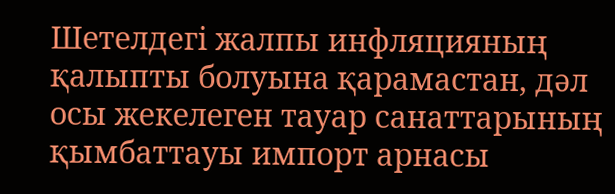Шетелдегі жалпы инфляцияның қалыпты болуына қарамастан, дәл осы жекелеген тауар санаттарының қымбаттауы импорт арнасы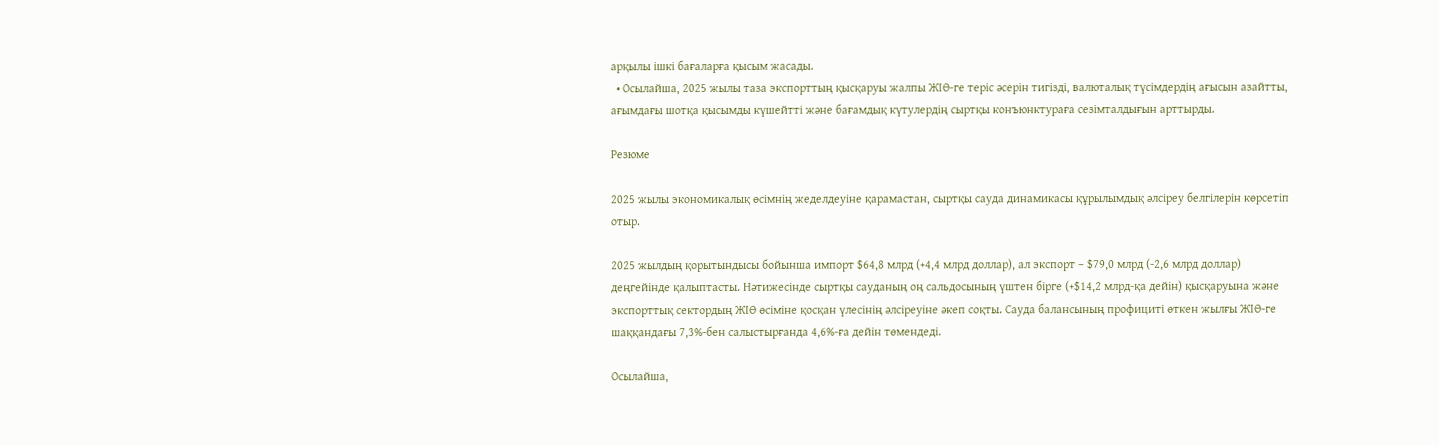арқылы ішкі бағаларға қысым жасады.
  • Осылайша, 2025 жылы таза экспорттың қысқаруы жалпы ЖІӨ-ге теріс әсерін тигізді, валюталық түсімдердің ағысын азайтты, ағымдағы шотқа қысымды күшейтті және бағамдық күтулердің сыртқы конъюнктураға сезімталдығын арттырды.

Резюме

2025 жылы экономикалық өсімнің жеделдеуіне қарамастан, сыртқы сауда динамикасы құрылымдық әлсіреу белгілерін көрсетіп отыр.

2025 жылдың қорытындысы бойынша импорт $64,8 млрд (+4,4 млрд доллар), ал экспорт – $79,0 млрд (-2,6 млрд доллар) деңгейінде қалыптасты. Нәтижесінде сыртқы сауданың оң сальдосының үштен бірге (+$14,2 млрд-қа дейін) қысқаруына және экспорттық сектордың ЖІӨ өсіміне қосқан үлесінің әлсіреуіне әкеп соқты. Сауда балансының профициті өткен жылғы ЖІӨ-ге шаққандағы 7,3%-бен салыстырғанда 4,6%-ға дейін төмендеді.

Осылайша,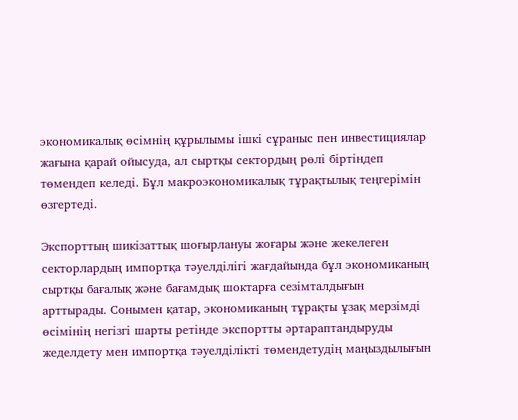экономикалық өсімнің құрылымы ішкі сұраныс пен инвестициялар жағына қарай ойысуда, ал сыртқы сектордың рөлі біртіндеп төмендеп келеді. Бұл макроэкономикалық тұрақтылық теңгерімін өзгертеді.

Экспорттың шикізаттық шоғырлануы жоғары және жекелеген секторлардың импортқа тәуелділігі жағдайында бұл экономиканың сыртқы бағалық және бағамдық шоктарға сезімталдығын арттырады. Сонымен қатар, экономиканың тұрақты ұзақ мерзімді өсімінің негізгі шарты ретінде экспортты әртараптандыруды жеделдету мен импортқа тәуелділікті төмендетудің маңыздылығын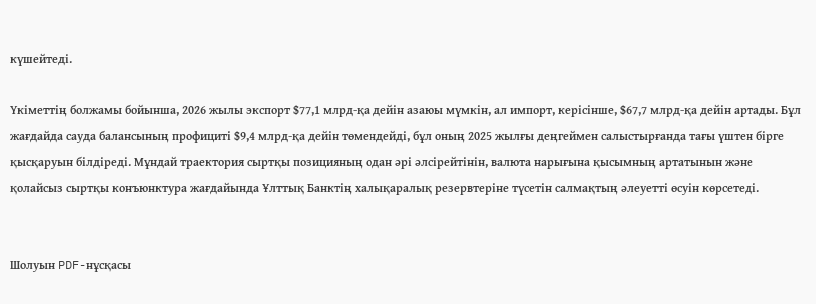күшейтеді.

Үкіметтің болжамы бойынша, 2026 жылы экспорт $77,1 млрд-қа дейін азаюы мүмкін, ал импорт, керісінше, $67,7 млрд-қа дейін артады. Бұл жағдайда сауда балансының профициті $9,4 млрд-қа дейін төмендейді, бұл оның 2025 жылғы деңгеймен салыстырғанда тағы үштен бірге қысқаруын білдіреді. Мұндай траектория сыртқы позицияның одан әрі әлсірейтінін, валюта нарығына қысымның артатынын және қолайсыз сыртқы конъюнктура жағдайында Ұлттық Банктің халықаралық резервтеріне түсетін салмақтың әлеуетті өсуін көрсетеді.


Шолуын PDF-нұсқасы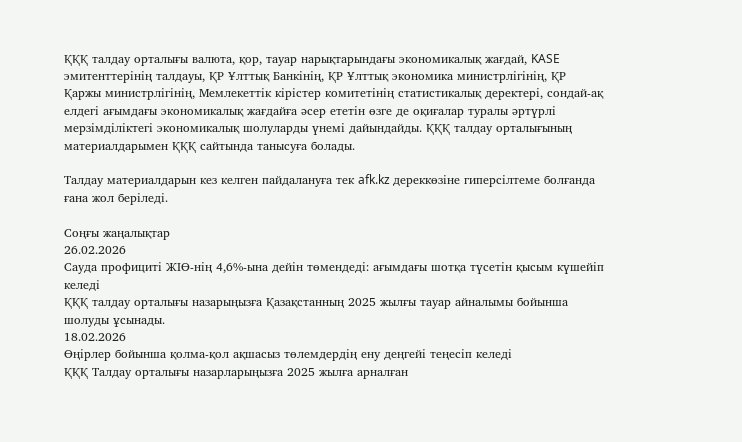ҚҚҚ талдау орталығы валюта, қор, тауар нарықтарындағы экономикалық жағдай, KASE эмитенттерінің талдауы, ҚР Ұлттық Банкінің, ҚР Ұлттық экономика министрлігінің, ҚР Қаржы министрлігінің, Мемлекеттік кірістер комитетінің статистикалық деректері, сондай-ақ елдегі ағымдағы экономикалық жағдайға әсер ететін өзге де оқиғалар туралы әртүрлі мерзімділіктегі экономикалық шолуларды үнемі дайындайды. ҚҚҚ талдау орталығының материалдарымен ҚҚҚ сайтында танысуға болады.

Талдау материалдарын кез келген пайдалануға тек afk.kz дереккөзіне гиперсілтеме болғанда ғана жол беріледі.

Соңғы жаңалықтар
26.02.2026
Сауда профициті ЖІӨ-нің 4,6%-ына дейін төмендеді: ағымдағы шотқа түсетін қысым күшейіп келеді
ҚҚҚ талдау орталығы назарыңызға Қазақстанның 2025 жылғы тауар айналымы бойынша шолуды ұсынады.
18.02.2026
Өңірлер бойынша қолма-қол ақшасыз төлемдердің ену деңгейі теңесіп келеді
ҚҚҚ Талдау орталығы назарларыңызға 2025 жылға арналған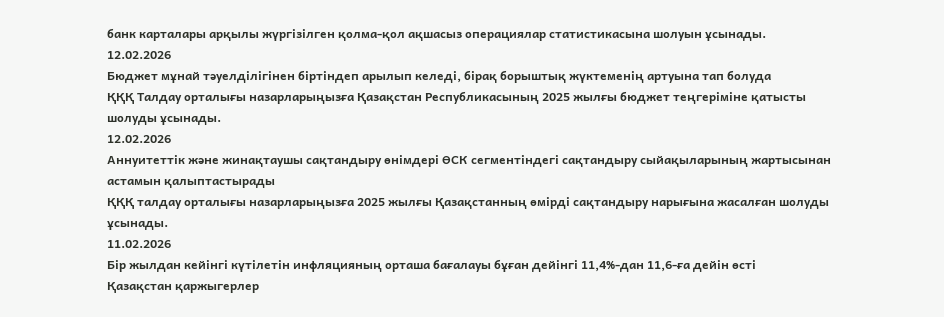банк карталары арқылы жүргізілген қолма-қол ақшасыз операциялар статистикасына шолуын ұсынады.
12.02.2026
Бюджет мұнай тәуелділігінен біртіндеп арылып келеді, бірақ борыштық жүктеменің артуына тап болуда
ҚҚҚ Талдау орталығы назарларыңызға Қазақстан Республикасының 2025 жылғы бюджет теңгеріміне қатысты шолуды ұсынады.
12.02.2026
Аннуитеттік және жинақтаушы сақтандыру өнімдері ӨСК сегментіндегі сақтандыру сыйақыларының жартысынан астамын қалыптастырады
ҚҚҚ талдау орталығы назарларыңызға 2025 жылғы Қазақстанның өмірді сақтандыру нарығына жасалған шолуды ұсынады.
11.02.2026
Бір жылдан кейінгі күтілетін инфляцияның орташа бағалауы бұған дейінгі 11,4%-дан 11,6-ға дейін өсті
Қазақстан қаржыгерлер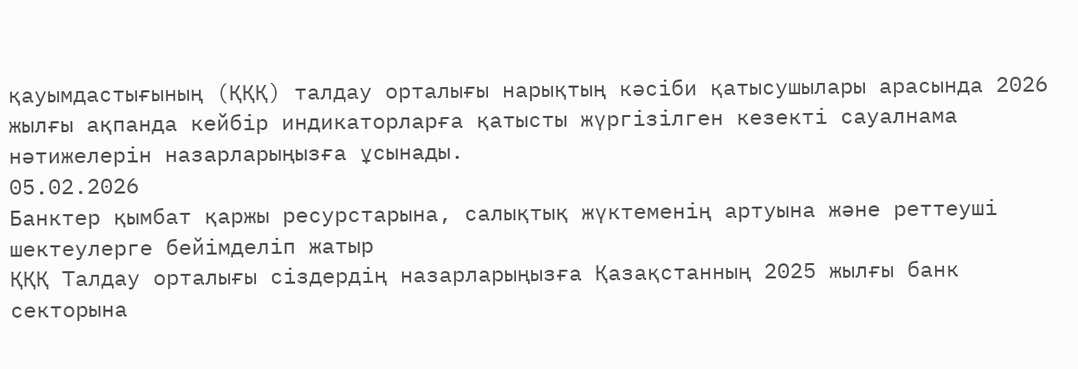қауымдастығының (ҚҚҚ) талдау орталығы нарықтың кәсіби қатысушылары арасында 2026 жылғы ақпанда кейбір индикаторларға қатысты жүргізілген кезекті сауалнама нәтижелерін назарларыңызға ұсынады.
05.02.2026
Банктер қымбат қаржы ресурстарына, салықтық жүктеменің артуына және реттеуші шектеулерге бейімделіп жатыр
ҚҚҚ Талдау орталығы сіздердің назарларыңызға Қазақстанның 2025 жылғы банк секторына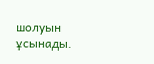шолуын ұсынады.